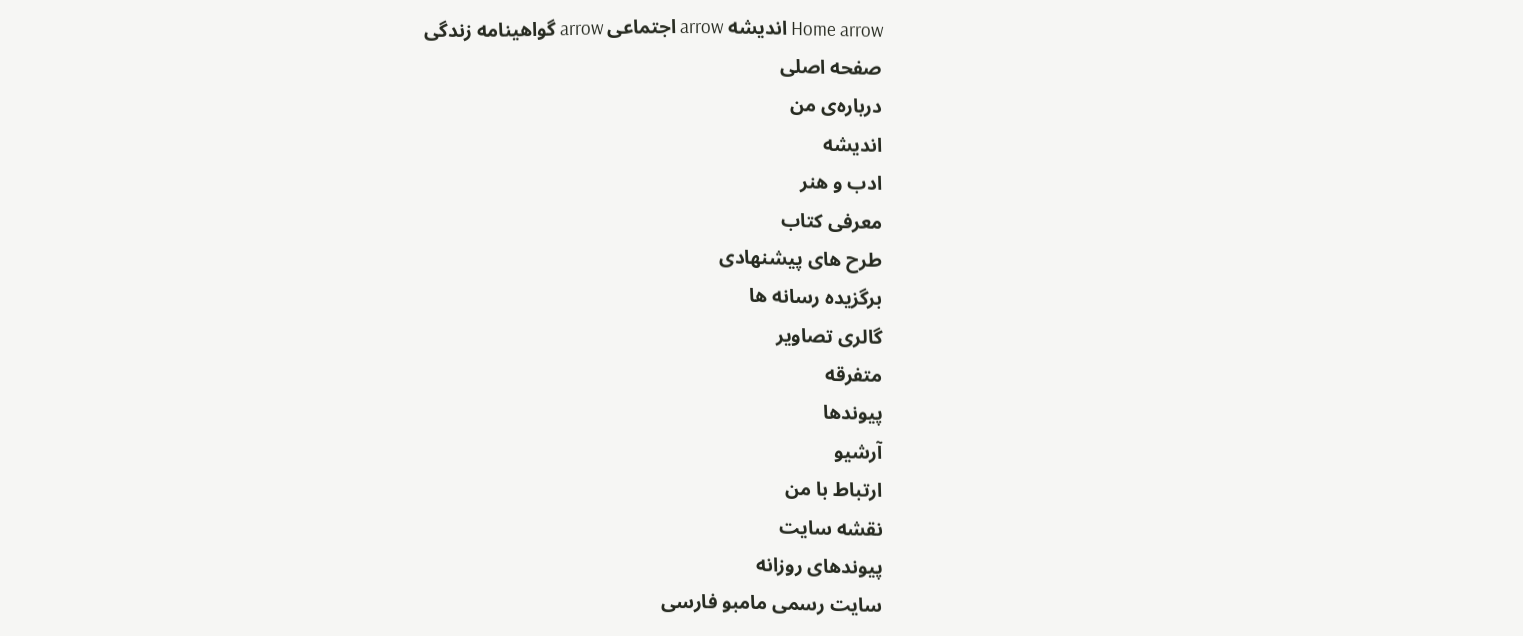Home arrow اندیشه arrow اجتماعی arrow گواهینامه زندگی
صفحه اصلی
درباره‌ی من
اندیشه
ادب و هنر
معرفی کتاب
طرح های پیشنهادی
برگزیده رسانه ها
گالری تصاویر
متفرقه
پیوندها
آرشیو
ارتباط با من
نقشه سایت
پیوندهای روزانه
سایت رسمی مامبو فارسی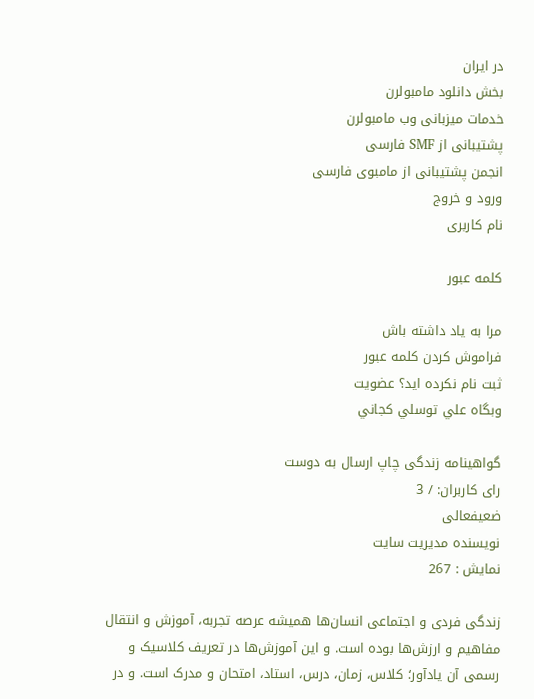در ایران
بخش دانلود مامبولرن
خدمات میزبانی وب مامبولرن
پشتیبانی از SMF فارسی
انجمن پشتیبانی از مامبوی فارسی
ورود و خروج
نام کاربری

کلمه عبور

مرا به ياد داشته باش
فراموش کردن کلمه عبور
ثبت نام نكرده ايد؟ عضویت
وبگاه علي توسلي كجاني

گواهینامه زندگی چاپ ارسال به دوست
رای کاربران: / 3
ضعیفعالی
نویسنده مدیریت سایت
نمایش : 267

زندگی فردی و اجتماعی انسان‌ها همیشه عرصه تجربه، آموزش و انتقال مفاهیم و ارزش‌ها بوده است. و این آموزش‌ها در تعریف کلاسیک و رسمی آن یادآور؛ کلاس، زمان، درس، استاد، امتحان و مدرک است. و در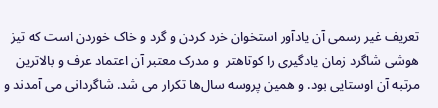تعریف غیر رسمی آن یادآور استخوان خرد کردن و گرد و خاک خوردن است که تیز هوشی شاگرد زمان یادگیری را کوتاهتر  و مدرک معتبر آن اعتماد عرف و بالاترین مرتبه آن اوستایی بود. و همین پروسه سال‌ها تکرار می شد. شاگردانی می آمدند و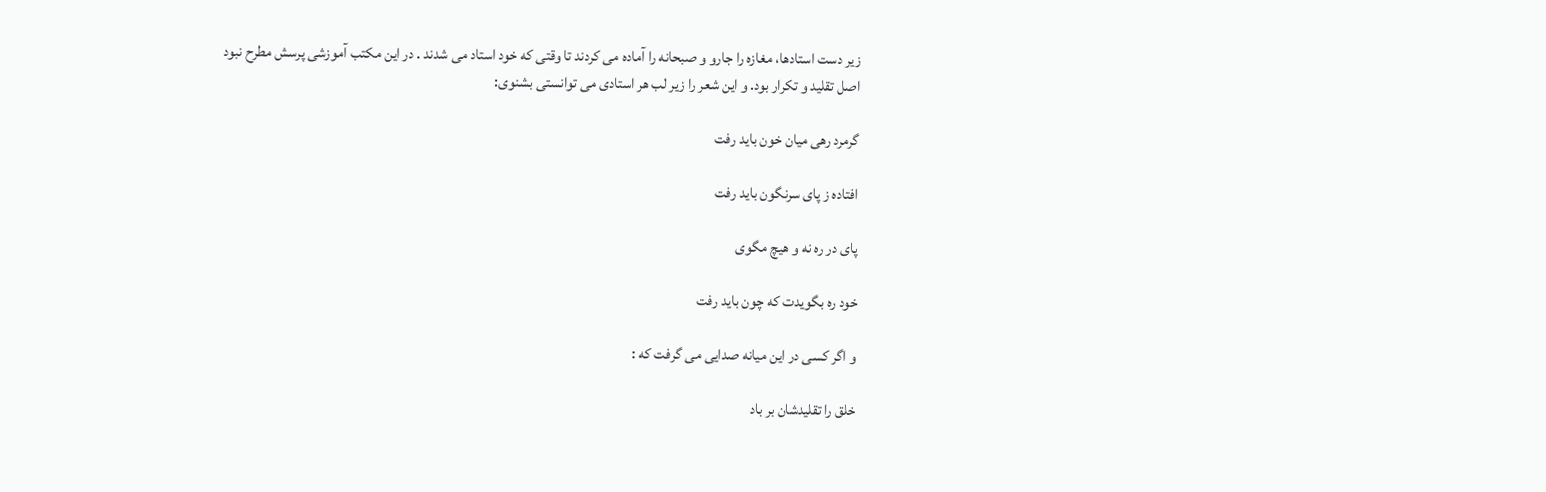زیر دست استادها، مغازه را جارو و صبحانه را آماده می کردند تا وقتی که خود استاد می شدند . در این مکتب آموزشی پرسش مطرح نبود اصل تقلید و تکرار بود. و این شعر را زیر لب هر استادی می توانستی بشنوی:

گرمرد رهی میان خون باید رفت

افتاده ز پای سرنگون باید رفت

پای در ره نه و هیچ مگوی

خود ره بگویدت که چون باید رفت

و اگر کسی در این میانه صدایی می گرفت که :

خلق را تقلیدشان بر باد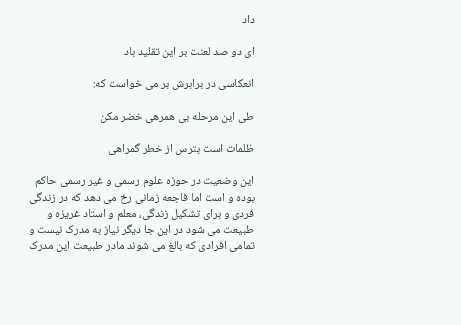داد

ای دو صد لعنت بر این تقلید باد

انعکاسی در برابرش بر می خواست که:

طی این مرحله بی همرهی خضر مکن

ظلمات است بترس از خطر گمراهی

این وضعیت در حوزه علوم رسمی و غیر رسمی حاکم بوده و است اما فاجعه زمانی رخ می دهد که در زندگی فردی و برای تشکیل زندگی، معلم و استاد غریزه و طبیعت می شود در این جا دیگر نیاز به مدرک نیست و تمامی افرادی که بالغ می شوند مادر طبیعت این مدرک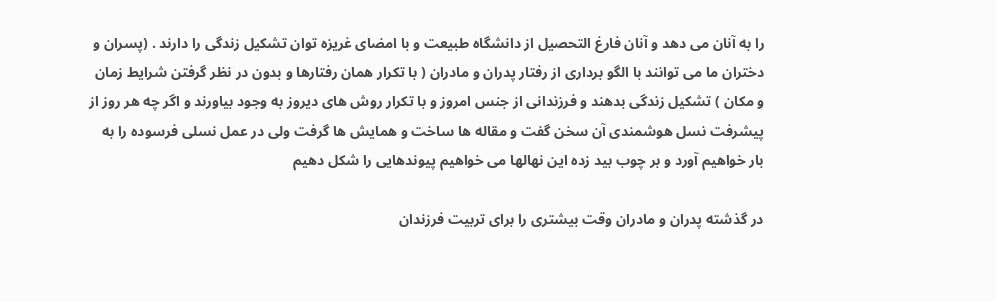را به آنان می دهد و آنان فارغ التحصیل از دانشگاه طبیعت و با امضای غریزه توان تشکیل زندگی را دارند . (پسران و دختران ما می توانند با الگو برداری از رفتار پدران و مادران ( با تکرار همان رفتارها و بدون در نظر گرفتن شرایط زمان و مکان ) تشکیل زندگی بدهند و فرزندانی از جنس امروز و با تکرار روش های دیروز به وجود بیاورند و اگر چه هر روز از پیشرفت نسل هوشمندی آن سخن گفت و مقاله ها ساخت و همایش ها گرفت ولی در عمل نسلی فرسوده را به بار خواهیم آورد و بر چوب بید زده این نهالها می خواهیم پیوندهایی را شکل دهیم

در گذشته پدران و مادران وقت بیشتری را برای تربیت فرزندان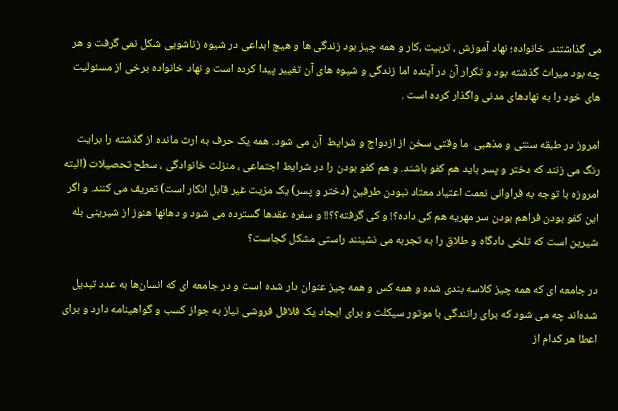می گذاشتند. خانواده؛ نهاد آموزش ، تربیت ،کار و همه چیز بود زندگی ها و هیچ ابداعی در شیوه زناشویی شکل نمی گرفت و هر چه بود میراث گذشته بود و تکرار آن در آینده اما زندگی و شیوه های آن تغییر پیدا کرده است و نهاد خانواده برخی از مسئولیت های خود را به نهادهای مدنی واگذار کرده است .

امروز در طبقه سنتی و مذهبی  ما وقتی سخن از ازدواج و شرایط  آن می شود. همه یک حرف به ارث مانده از گذشته را برایت رنگ می زنند که دختر و پسر باید هم کفو باشند. و هم کفو بودن را در شرایط اجتماعی ، منزلت خانوادگی ، سطح تحصیلات (البته امروزه با توجه به فراوانی نعمت اعتیاد معتاد نبودن طرفین (دختر و پسر) یک مزیت غیر قابل انکار است) تعریف می کنند. و اگر این کفو بودن فراهم بودن سر مهریه هم کی داده؟! و کی گرفته؟؟!! و سفره عقدها گسترده می شود و دهانها هنوز از شیرینی بله شیرین است که تلخی دادگاه و طلاق را به تجربه می نشینند راستی مشکل کجاست؟

در جامعه ای که همه چیز کلاسه بندی شده و همه کس و همه چیز عنوان دار شده است و در جامعه ای که انسان‌ها به عدد تبدیل شده‌اند چه می شود که برای رانندگی با موتور سیکلت و برای ایجاد یک فلافل فروشی نیاز به جواز کسب و گواهینامه دارد و برای اعطا هر کدام از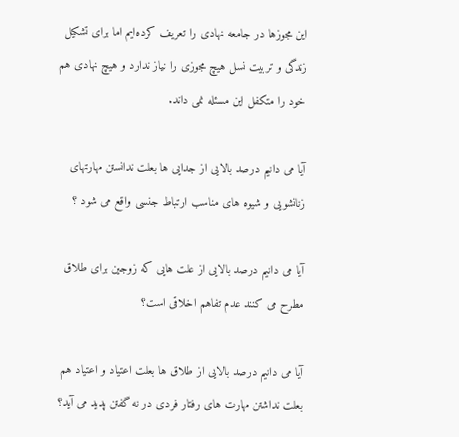این مجوزها در جامعه نهادی را تعریف کرده‌ایم اما برای تشکیل زندگی و تربیت نسل هیچ مجوزی را نیاز ندارد و هیچ نهادی هم خود را متکفل این مسئله نمی داند.

آیا می دانیم درصد بالایی از جدایی ها بعلت ندانستن مهارتهای زنانشویی و شیوه های مناسب ارتباط جنسی واقع می شود ؟

آیا می دانیم درصد بالایی از علت هایی که زوجین برای طلاق مطرح می کنند عدم تفاهم اخلاقی است؟

آیا می دانیم درصد بالایی از طلاق ها بعلت اعتیاد و اعتیاد هم بعلت نداشتن مهارت های رفتار فردی در نه گفتن پدید می آید؟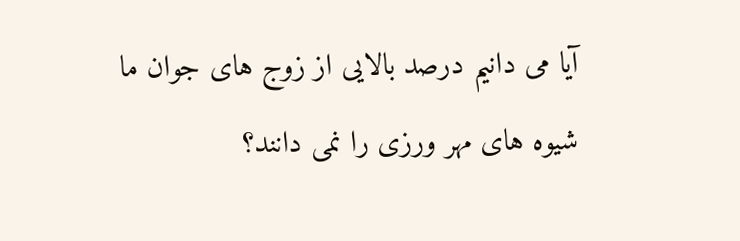آیا می دانیم درصد بالایی از زوج های جوان ما شیوه های مهر ورزی را نمی دانند؟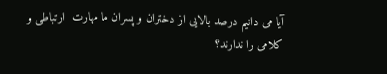آیا می دانیم درصد بالایی از دختران و پسران ما مهارت  ارتباطی و کلامی را ندارند؟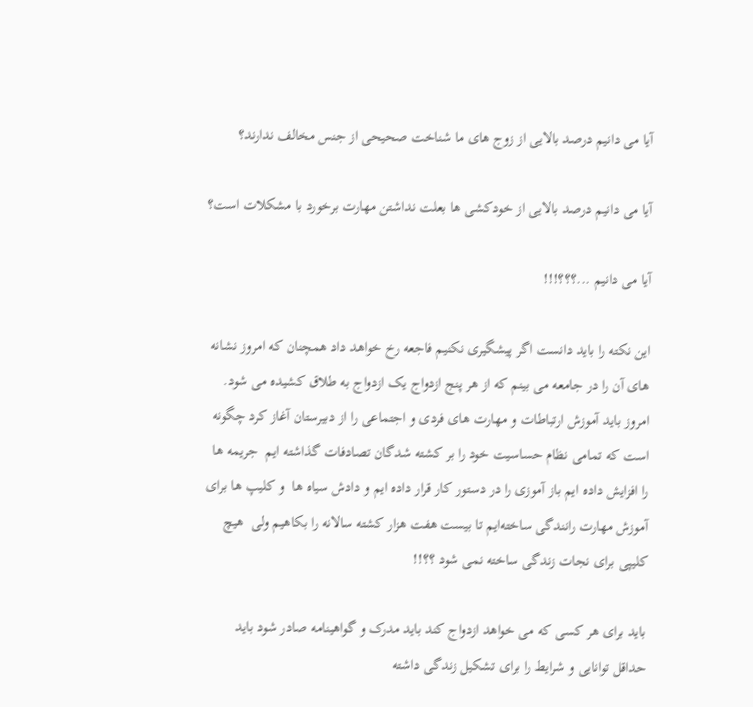آیا می دانیم درصد بالایی از زوج های ما شناخت صحیحی از جنس مخالف ندارند؟

آیا می دانیم درصد بالایی از خودکشی ها بعلت نداشتن مهارت برخورد با مشکلات است؟

آیا می دانیم ...؟؟؟!!!

این نکته را باید دانست اگر پیشگیری نکنیم فاجعه رخ خواهد داد همچنان که امروز نشانه های آن را در جامعه می بینم که از هر پنج ازدواج یک ازدواج به طلاق کشیده می شود. امروز باید آموزش ارتباطات و مهارت های فردی و اجتماعی را از دبیرستان آغاز کرد چگونه است که تمامی نظام حساسیت خود را بر کشته شدگان تصادفات گذاشته ایم  جریمه ها را افزایش داده ایم باز آموزی را در دستور کار قرار داده ایم و دادش سیاه ها  و کلیپ ها برای آموزش مهارت رانندگی ساخته‌ایم تا بیست هفت هزار کشته سالانه را بکاهیم ولی  هیچ کلیپی برای نجات زندگی ساخته نمی شود ؟؟!!

باید برای هر کسی که می خواهد ازدواج کند باید مدرک و گواهینامه صادر شود باید حداقل توانایی و شرایط را برای تشکیل زندگی داشته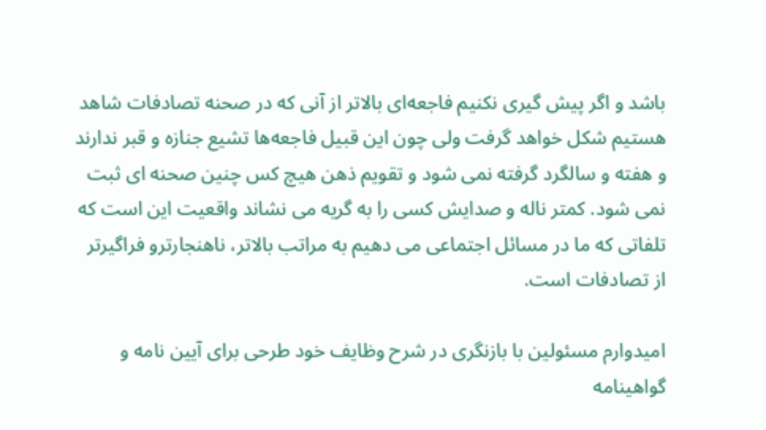باشد و اگر پیش گیری نکنیم فاجعه‌ای بالاتر از آنی که در صحنه تصادفات شاهد هستیم شکل خواهد گرفت ولی چون این قبیل فاجعه‌ها تشیع جنازه و قبر ندارند و هفته و سالگرد گرفته نمی شود و تقویم ذهن هیچ کس چنین صحنه ای ثبت نمی شود. کمتر ناله و صدایش کسی را به گریه می نشاند واقعیت این است که تلفاتی که ما در مسائل اجتماعی می دهیم به مراتب بالاتر، ناهنجارترو فراگیرتر از تصادفات است.

امیدوارم مسئولین با بازنگری در شرح وظایف خود طرحی برای آیین نامه و گواهینامه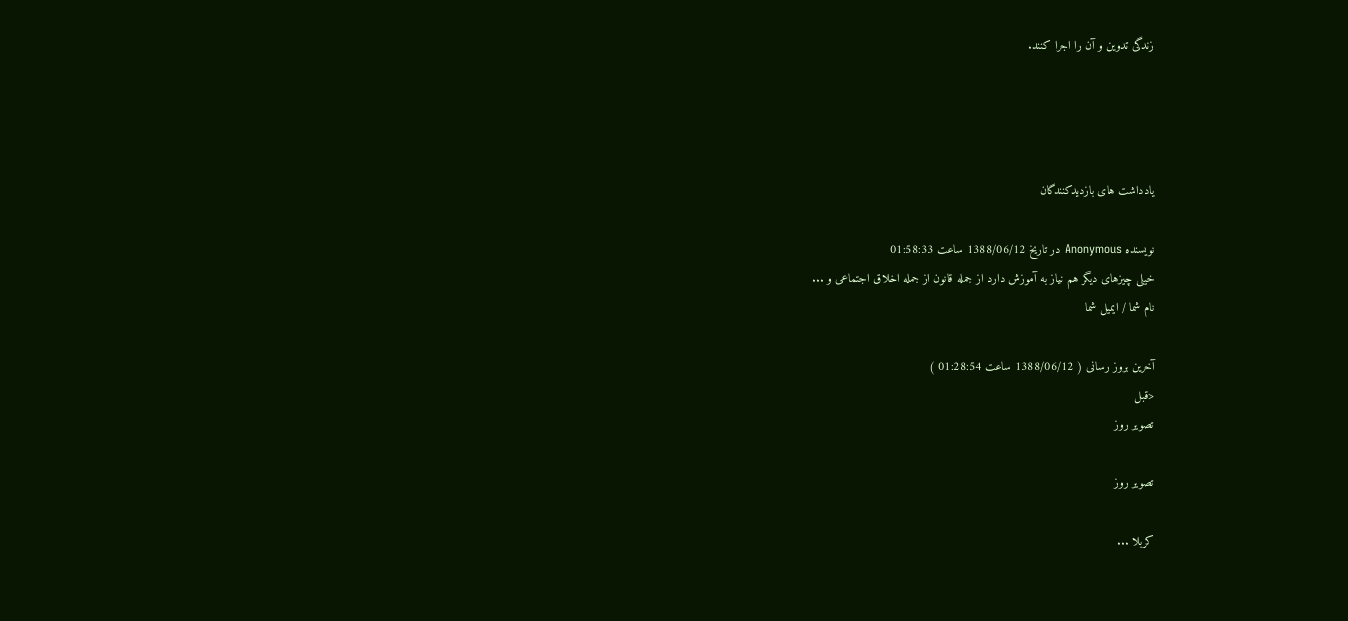زندگی تدوین و آن را اجرا کنند.




یادداشت های بازدیدکنندگان

نویسنده Anonymous در تاریخ 1388/06/12 ساعت 01:58:33
خیلی چیزهای دیگر هم نیاز به آموزش دارد از جمله قانون از جمله اخلاق اجتماعی و ...
نام شما / ایمیل شما

آخرین بروز رسانی ( 1388/06/12 ساعت 01:28:54 )
<قبل
تصویر روز

تصویر روز

کربلا ...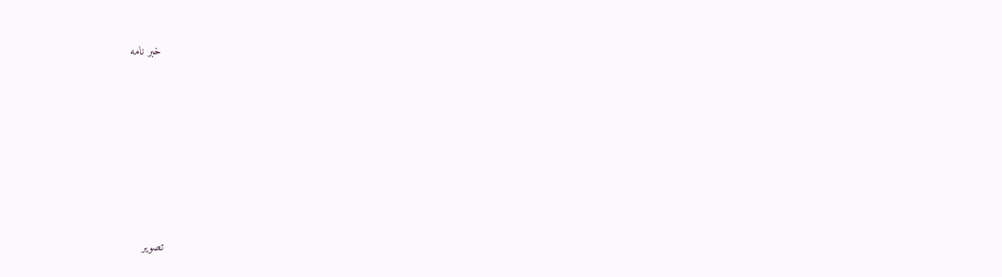خبر نامه







تصویر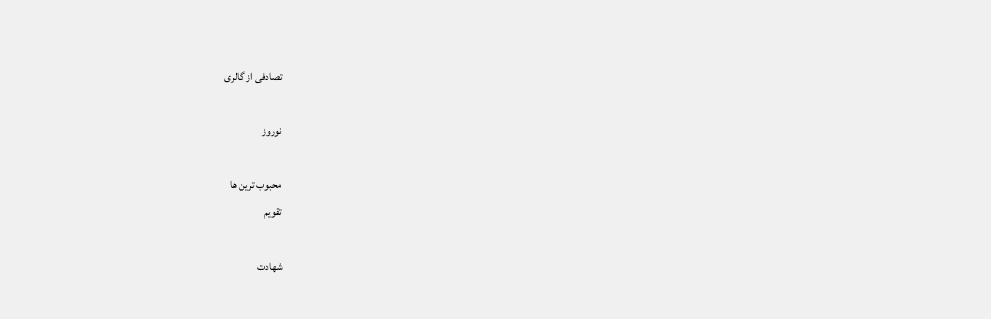تصادفی از گالری

نوروز

محبوب ترین ها
تقویم

شهادت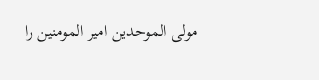مولی الموحدین امیر المومنین را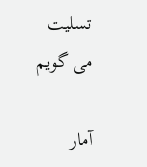تسلیت می گویم

آمار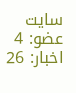سایت
عضو: 4
اخبار: 26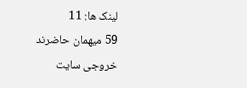لینک ها: 11
59 میهمان حاضرند
خروجی سایت